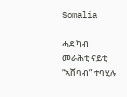Somalia

ሓደ ካብ መራሕቲ ናይቲ “ኣሸባብ” ተባሂሉ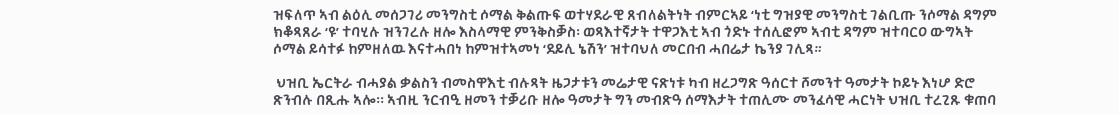ዝፍለጥ ኣብ ልዕሊ መሰጋገሪ መንግስቲ ሶማል ቅልጡፍ ወተሃደራዊ ጸብለልትነት ብምርኣይ ‘ነቲ ግዝያዊ መንግስቲ ገልቢጡ ንሶማል ዳግም ክቆጻጸራ ‘ዩ’ ተባሂሉ ዝንገረሉ ዘሎ እስላማዊ ምንቅስቓስ፡ ወጻእተኛታት ተዋጋእቲ ኣብ ጎድኑ ተሰሊፎም ኣብቲ ዳግም ዝተባርዐ ውግኣት ሶማል ይሳተፉ ከምዘለዉ እናተሓበነ ከምዝተኣመነ ‘ደይሊ ኔሽን’ ዝተባህለ መርበብ ሓበሬታ ኬንያ ገሊጻ።

 ህዝቢ ኤርትራ ብሓያል ቃልስን ብመስዋእቲ ብሉጻት ዜጋታቱን መሬታዊ ናጽነቱ ካብ ዘረጋግጽ ዓሰርተ ሾመንተ ዓመታት ኮይኑ እነሆ ድሮ ጽንብሉ በጺሑ ኣሎ፡፡ ኣብዚ ንርብዒ ዘመን ተቓሪቡ ዘሎ ዓመታት ግን መብጽዓ ሰማእታት ተጠሊሙ መንፈሳዊ ሓርነት ህዝቢ ተረጊጹ ቁጠባ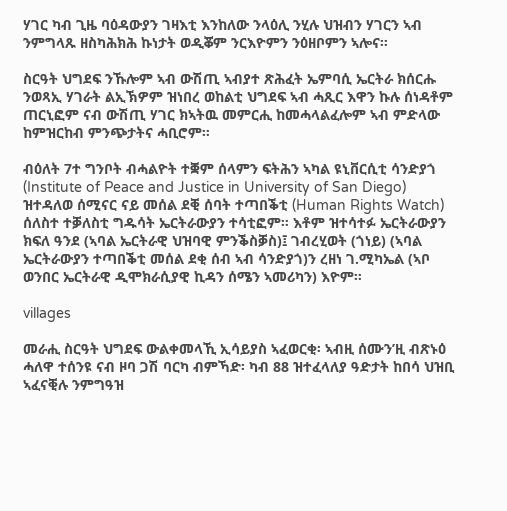ሃገር ካብ ጊዜ ባዕዳውያን ገዛእቲ እንከለው ንላዕሊ ንሂሉ ህዝብን ሃገርን ኣብ ንምግላጹ ዘስካሕክሕ ኩነታት ወዲቖም ንርእዮምን ንዕዘቦምን ኣሎና፡፡

ስርዓት ህግደፍ ንኹሎም ኣብ ውሽጢ ኣብያተ ጽሕፈት ኤምባሲ ኤርትራ ክሰርሑ ንወጻኢ ሃገራት ልኢኽዎም ዝነበረ ወከልቲ ህግደፍ ኣብ ሓጺር እዋን ኩሉ ሰነዳቶም ጠርኒፎም ናብ ውሽጢ ሃገር ክኣትዉ መምርሒ ከመሓላልፈሎም ኣብ ምድላው ከምዝርከብ ምንጭታትና ሓቢሮም።

ብዕለት 7ተ ግንቦት ብሓልዮት ተቛም ሰላምን ፍትሕን ኣካል ዩኒቨርሲቲ ሳንድያጎ (Institute of Peace and Justice in University of San Diego) ዝተዳለወ ሰሚናር ናይ መሰል ደቒ ሰባት ተጣበቕቲ (Human Rights Watch) ሰለስተ ተቓለስቲ ግዱሳት ኤርትራውያን ተሳቲፎም። እቶም ዝተሳተፉ ኤርትራውያን ክፍለ ዓንደ (ኣባል ኤርትራዊ ህዝባዊ ምንቕስቓስ)፤ ገብረሂወት (ጎነይ) (ኣባል ኤርትራውያን ተጣበቕቲ መሰል ደቂ ሰብ ኣብ ሳንድያጎ)ን ረዘነ ገ.ሚካኤል (ኣቦ ወንበር ኤርትራዊ ዲሞክራሲያዊ ኪዳን ሰሜን ኣመሪካን) እዮም።

villages

መራሒ ስርዓት ህግደፍ ውልቀመላኺ ኢሳይያስ ኣፈወርቂ፡ ኣብዚ ሰሙን’ዚ ብጽኑዕ ሓለዋ ተሰንዩ ናብ ዞባ ጋሽ ባርካ ብምኻድ፡ ካብ 88 ዝተፈላለያ ዓድታት ከበሳ ህዝቢ ኣፈናቒሉ ንምግዓዝ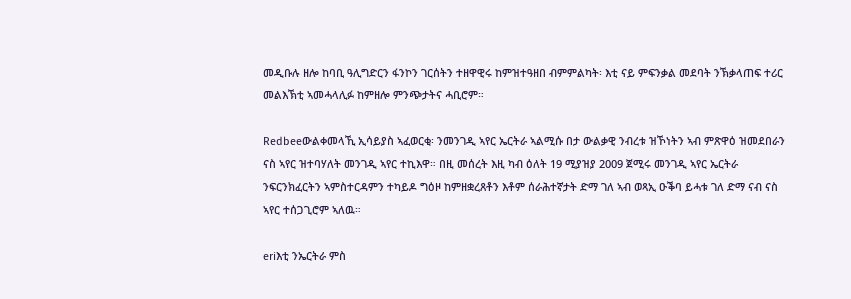መዲቡሉ ዘሎ ከባቢ ዓሊግድርን ፋንኮን ገርሰትን ተዘዋዊሩ ከምዝተዓዘበ ብምምልካት፡ እቲ ናይ ምፍንቃል መደባት ንኽቃላጠፍ ተሪር መልእኽቲ ኣመሓላሊፉ ከምዘሎ ምንጭታትና ሓቢሮም።

Redbeeውልቀመላኺ ኢሳይያስ ኣፈወርቂ፡ ንመንገዲ ኣየር ኤርትራ ኣልሚሱ በታ ውልቃዊ ንብረቱ ዝኾነትን ኣብ ምጽዋዕ ዝመደበራን ናስ ኣየር ዝተባሃለት መንገዲ ኣየር ተኪእዋ። በዚ መሰረት እዚ ካብ ዕለት 19 ሚያዝያ 2009 ጀሚሩ መንገዲ ኣየር ኤርትራ ንፍርንክፈርትን ኣምስተርዳምን ተካይዶ ግዕዞ ከምዘቋረጸቶን እቶም ሰራሕተኛታት ድማ ገለ ኣብ ወጻኢ ዑቕባ ይሓቱ ገለ ድማ ናብ ናስ ኣየር ተሰጋጊሮም ኣለዉ።

eriእቲ ንኤርትራ ምስ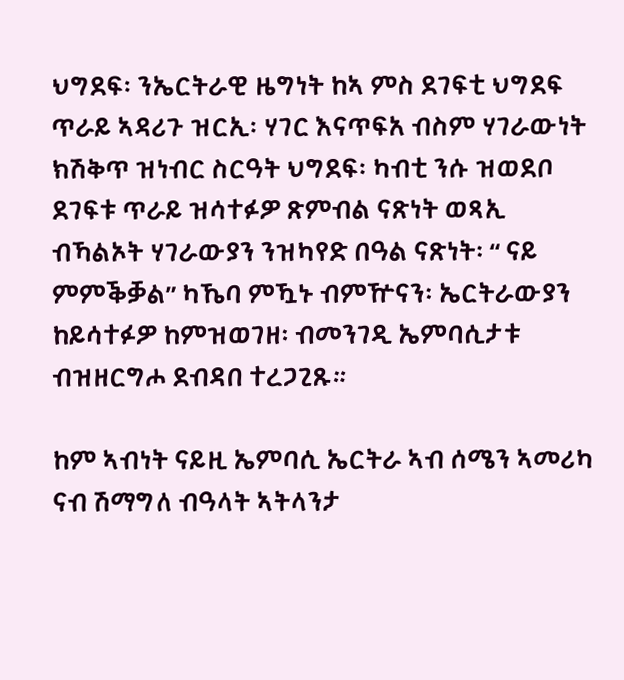ህግደፍ፡ ንኤርትራዊ ዜግነት ከኣ ምስ ደገፍቲ ህግደፍ ጥራይ ኣዳሪጉ ዝርኢ፡ ሃገር እናጥፍአ ብስም ሃገራውነት ክሽቅጥ ዝነብር ስርዓት ህግደፍ፡ ካብቲ ንሱ ዝወደቦ ደገፍቱ ጥራይ ዝሳተፉዎ ጽምብል ናጽነት ወጻኢ ብኻልኦት ሃገራውያን ንዝካየድ በዓል ናጽነት፡ “ ናይ ምምቕቓል” ካኼባ ምዃኑ ብምዅናን፡ ኤርትራውያን ከይሳተፉዎ ከምዝወገዘ፡ ብመንገዲ ኤምባሲታቱ ብዝዘርግሖ ደብዳበ ተረጋጊጹ።

ከም ኣብነት ናይዚ ኤምባሲ ኤርትራ ኣብ ሰሜን ኣመሪካ ናብ ሽማግለ ብዓላት ኣትላንታ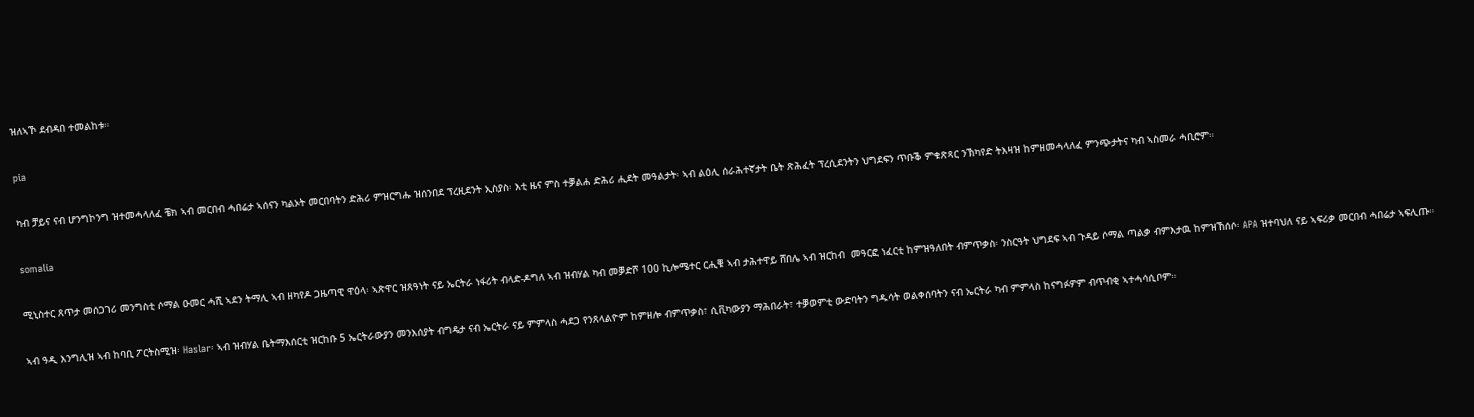ዝለኣኾ ደብዳበ ተመልከቱ።

pia

ካብ ቻይና ናብ ሆንግኮንግ ዝተመሓላለፈ ቼክ ኣብ መርበብ ሓበሬታ ኣሰናን ካልኦት መርበባትን ድሕሪ ምዝርግሑ ዝሰንበደ ፕረዚደንት ኢስያስ፡ እቲ ዜና ምስ ተቓልሐ ድሕሪ ሒደት መዓልታት፡ ኣብ ልዕሊ ሰራሕተኛታት ቤት ጽሕፈት ፕረሲደንትን ህግደፍን ጥቡቕ ምቁጽጻር ንኽካየድ ትእዛዝ ከምዘመሓላለፈ ምንጭታትና ካብ ኣስመራ ሓቢሮም።

somalia

ሚኒስተር ጸጥታ መሰጋገሪ መንግስቲ ሶማል ዑመር ሓሺ ኣደን ትማሊ ኣብ ዘካየዶ ጋዜጣዊ ዋዕላ፡ ኣጽዋር ዝጸዓነት ናይ ኤርትራ ነፋሪት ብላድ-ዶግለ ኣብ ዝብሃል ካብ መቓድሾ 100 ኪሎሜተር ርሒቑ ኣብ ታሕተዋይ ሸበሌ ኣብ ዝርከብ  መዓርፎ ነፈርቲ ከምዝዓለበት ብምጥቃስ፡ ንስርዓት ህግደፍ ኣብ ጉዳይ ሶማል ጣልቃ ብምእታዉ ከምዝኸሰሶ፡ APA ዝተባህለ ናይ ኣፍሪቃ መርበብ ሓበሬታ ኣፍሊጡ።

ኣብ ዓዲ እንግሊዝ ኣብ ከባቢ ፖርትስሚዝ፡ Haslar፡ ኣብ ዝብሃል ቤትማእሰርቲ ዝርከቡ 5 ኤርትራውያን መንእሰያት ብግዴታ ናብ ኤርትራ ናይ ምምላስ ሓደጋ የንጸላልዮም ከምዘሎ ብምጥቃስ፣ ሲቪካውያን ማሕበራት፣ ተቓወምቲ ውድባትን ግዱሳት ወልቀሰባትን ናብ ኤርትራ ካብ ምምላስ ከናግፉዎም ብጥብቂ ኣተሓሳሲቦም።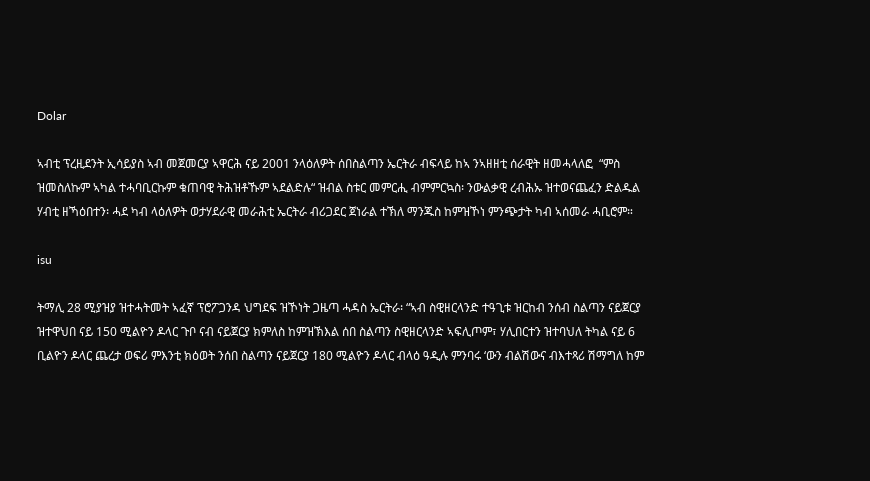Dolar

ኣብቲ ፕረዚደንት ኢሳይያስ ኣብ መጀመርያ ኣዋርሕ ናይ 2001 ንላዕለዎት ሰበስልጣን ኤርትራ ብፍላይ ከኣ ንኣዘዘቲ ሰራዊት ዘመሓላለፎ  “ምስ ዝመስለኩም ኣካል ተሓባቢርኩም ቁጠባዊ ትሕዝቶኹም ኣደልድሉ“ ዝብል ስቱር መምርሒ ብምምርኳስ፡ ንውልቃዊ ረብሕኡ ዝተወናጨፈን ድልዱል ሃብቲ ዘኻዕበተን፡ ሓደ ካብ ላዕለዎት ወታሃደራዊ መራሕቲ ኤርትራ ብሪጋደር ጀነራል ተኽለ ማንጁስ ከምዝኾነ ምንጭታት ካብ ኣሰመራ ሓቢሮም።

isu

ትማሊ 28 ሚያዝያ ዝተሓትመት ኣፈኛ ፕሮፖጋንዳ ህግደፍ ዝኾነት ጋዜጣ ሓዳስ ኤርትራ፡ “ኣብ ስዊዘርላንድ ተዓጊቱ ዝርከብ ንሰብ ስልጣን ናይጀርያ ዝተዋህበ ናይ 150 ሚልዮን ዶላር ጉቦ ናብ ናይጀርያ ክምለስ ከምዝኽእል ሰበ ስልጣን ስዊዘርላንድ ኣፍሊጦም፣ ሃሊበርተን ዝተባህለ ትካል ናይ 6 ቢልዮን ዶላር ጨረታ ወፍሪ ምእንቲ ክዕወት ንሰበ ስልጣን ናይጀርያ 180 ሚልዮን ዶላር ብላዕ ዓዲሉ ምንባሩ ‘ውን ብልሽውና ብእተጻሪ ሽማግለ ከም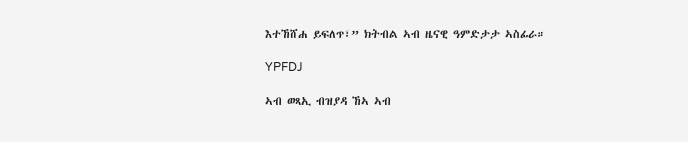እተኸሸሐ ይፍለጥ፣” ክትብል ኣብ ዜናዊ ዓምድታታ ኣስፊራ።

YPFDJ

ኣብ ወጻኢ ብዝያዳ ኸኣ ኣብ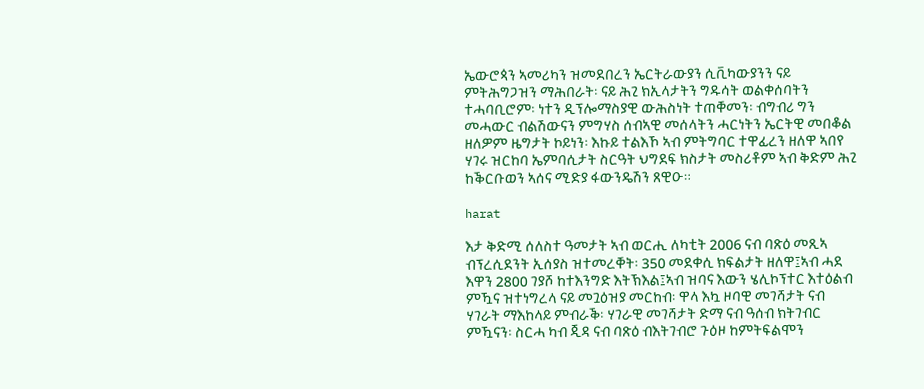ኤውሮጳን ኣመሪካን ዝመደበረን ኤርትራውያን ሲቪካውያንን ናይ ምትሕግጋዝን ማሕበራት፡ ናይ ሕጊ ክኢላታትን ግዱሳት ወልቀሰባትን ተሓባቢሮም፡ ነተን ዲፕሎማስያዊ ውሕስነት ተጠቐመን፡ ብግብሪ ግን መሓውር ብልሽውናን ምግሃስ ሰብኣዊ መሰላትን ሓርነትን ኤርትዊ መበቆል ዘለዎም ዜግታት ኮይነን፡ እኩይ ተልእኾ ኣብ ምትግባር ተዋፊረን ዘለዋ ኣበየ ሃገሩ ዝርከባ ኤምባሲታት ስርዓት ህግደፍ ክስታት መስሪቶም ኣብ ቅድም ሕጊ ከቕርቡወን ኣሰና ሚድያ ፋውንዴሽን ጸዊዑ።

harat

እታ ቅድሚ ሰለስተ ዓመታት ኣብ ወርሒ ለካቲት 2006 ናብ ባጽዕ መጺኣ ብፕረሲደንት ኢሰያስ ዝተመረቐት፡ 350 መደቀሲ ክፍልታት ዘለዋ፤ኣብ ሓደ እዋን 2800 ገያሾ ከተእንግድ እትኽእል፤ኣብ ዝባና እውን ሄሊኮፕተር እተዕልብ ምዃና ዝተነግረላ ናይ መጓዕዝያ መርከብ፡ ዋላ እኳ ዞባዊ መገሻታት ናብ ሃገራት ማእከላይ ምብራቕ፡ ሃገራዊ መገሻታት ድማ ናብ ዓሰብ ክትገብር ምዃናን፡ ስርሓ ካብ ጂዳ ናብ ባጽዕ ብእትገብሮ ጉዕዞ ከምትፍልሞን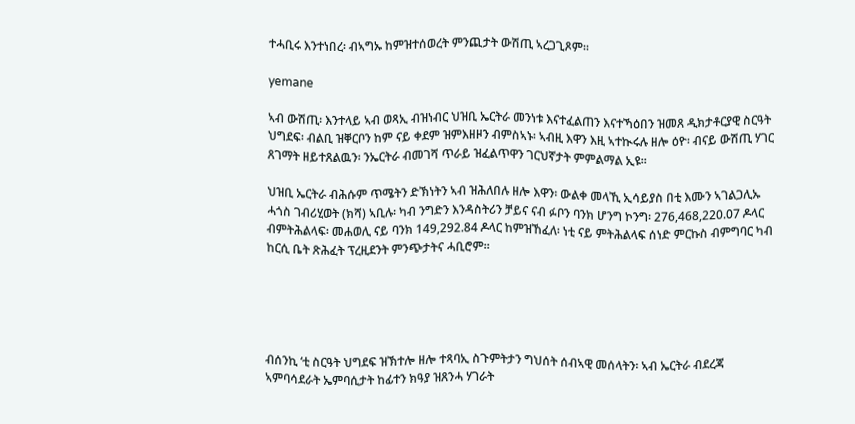ተሓቢሩ እንተነበረ፡ ብኣግኡ ከምዝተሰወረት ምንጪታት ውሽጢ ኣረጋጊጾም።

yemane

ኣብ ውሽጢ፡ እንተላይ ኣብ ወጻኢ ብዝነብር ህዝቢ ኤርትራ መንነቱ እናተፈልጠን እናተኻዕበን ዝመጸ ዲክታቶርያዊ ስርዓት ህግደፍ፡ ብልቢ ዝቐርቦን ከም ናይ ቀደም ዝምእዘዞን ብምስኣኑ፡ ኣብዚ እዋን እዚ ኣተኲሩሉ ዘሎ ዕዮ፡ ብናይ ውሽጢ ሃገር ጸገማት ዘይተጸልዉን፡ ንኤርትራ ብመገሻ ጥራይ ዝፈልጥዋን ገርህኛታት ምምልማል ኢዩ።

ህዝቢ ኤርትራ ብሕሱም ጥሜትን ድኽነትን ኣብ ዝሕለበሉ ዘሎ እዋን፡ ውልቀ መላኺ ኢሳይያስ በቲ እሙን ኣገልጋሊኡ ሓጎስ ገብሪሂወት (ክሻ) ኣቢሉ፡ ካብ ንግድን እንዳስትሪን ቻይና ናብ ፉቦን ባንክ ሆንግ ኮንግ፡ 276,468,220.07 ዶላር ብምትሕልላፍ፡ መሐወሊ ናይ ባንክ 149,292.84 ዶላር ከምዝኸፈለ፡ ነቲ ናይ ምትሕልላፍ ሰነድ ምርኩስ ብምግባር ካብ ከርሲ ቤት ጽሕፈት ፕረዚደንት ምንጭታትና ሓቢሮም።





ብሰንኪ ‘ቲ ስርዓት ህግደፍ ዝኽተሎ ዘሎ ተጻባኢ ስጉምትታን ግህሰት ሰብኣዊ መሰላትን፡ ኣብ ኤርትራ ብደረጃ ኣምባሳደራት ኤምባሲታት ከፊተን ክዓያ ዝጸንሓ ሃገራት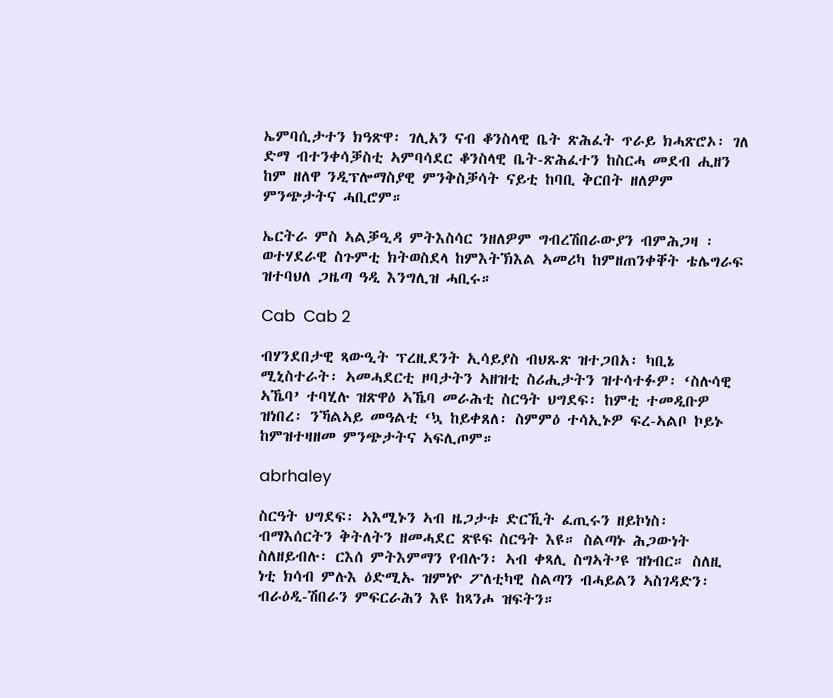ኤምባሲታተን ክዓጽዋ፡ ገሊአን ናብ ቆንስላዊ ቤት ጽሕፈት ጥራይ ክሓጽሮኦ፡ ገለ ድማ ብተንቀሳቓስቲ ኣምባሳደር ቆንስላዊ ቤት-ጽሕፈተን ከስርሓ መደብ ሒዘን ከም ዘለዋ ንዲፕሎማስያዊ ምንቅስቓሳት ናይቲ ከባቢ ቅርበት ዘለዎም ምንጭታትና ሓቢሮም።

ኤርትራ ምስ ኣልቓዒዳ ምትእስሳር ንዘለዎም ግብረሽበራውያን ብምሕጋዛ ፡ ወተሃደራዊ ስጉምቲ ክትወስደላ ከምእትኽእል ኣመሪካ ከምዘጠንቀቐት ቴሌግራፍ ዝተባህለ ጋዜጣ ዓዲ እንግሊዝ ሓቢሩ።

Cab  Cab 2

ብሃንደበታዊ ጻውዒት ፕረዚደንት ኢሳይያስ ብህጹጽ ዝተጋበአ፡ ካቢኔ ሚኒስተራት፡ ኣመሓደርቲ ዞባታትን ኣዘዝቲ ስሪሒታትን ዝተሳተፉዎ፡ ‘ስሉሳዊ ኣኼባ’ ተባሂሉ ዝጽዋዕ ኣኼባ መራሕቲ ስርዓት ህግደፍ፡ ከምቲ ተመዲቡዎ ዝነበረ፡ ንኻልኣይ መዓልቲ ‘ኳ ከይቀጸለ፡ ስምምዕ ተሳኢኑዎ ፍረ-ኣልቦ ኮይኑ ከምዝተዛዘመ ምንጭታትና ኣፍሊጦም።

abrhaley

ስርዓት ህግደፍ፡ ኣእሚኑን ኣብ ዜጋታቱ ድርኺት ፈጢሩን ዘይኮነስ፡ ብማእሰርትን ቅትለትን ዘመሓደር ጽዩፍ ስርዓት እዩ። ስልጣኑ ሕጋውነት ስለዘይብሉ፡ ርእሰ ምትእምማን የብሉን፡ ኣብ ቀጻሊ ስግኣት’ዩ ዝነብር። ስለዚ ነቲ ክሳብ ምሉእ ዕድሚኡ ዝምነዮ ፖለቲካዊ ስልጣን ብሓይልን ኣስገዳድን፡ ብራዕዲ-ሽበራን ምፍርራሕን እዩ ከጻንሖ ዝፍትን።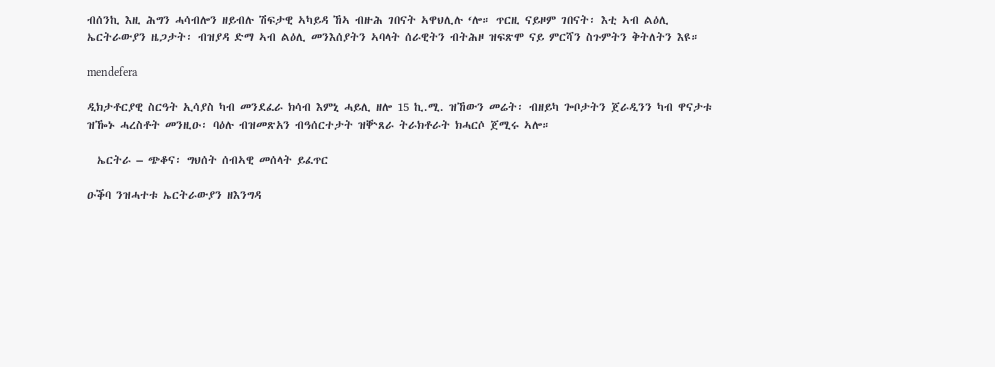ብሰንኪ እዚ ሕግን ሓሳብሎን ዘይብሉ ሽፍታዊ ኣካይዳ ኸኣ ብዙሕ ገበናት ኣዋህሊሉ ‘ሎ። ጥርዚ ናይዞም ገበናት፡ እቲ ኣብ ልዕሊ ኤርትራውያን ዜጋታት፡ ብዝያዳ ድማ ኣብ ልዕሊ መንእሰያትን ኣባላት ሰራዊትን ብትሕዞ ዝፍጽሞ ናይ ምርሻን ስጉምትን ቅትለትን እዩ።

mendefera

ዲክታቶርያዊ ስርዓት ኢሳያስ ካብ መንደፈራ ክሳብ እምኒ ሓይሊ ዘሎ 15 ኪ.ሚ. ዝኸውን መሬት፡ ብዘይካ ጐቦታትን ጀራዲንን ካብ ዋናታቱ ዝዀኑ ሓረስቶት መንዚዑ፡ ባዕሉ ብዝመጽአን ብዓሰርተታት ዝቝጸራ ትራክቶራት ክሓርሶ ጀሚሩ ኣሎ።

  ኤርትራ – ጭቆና፡ ግህሰት ሰብኣዊ መሰላት ይፈጥር

ዑቕባ ንዝሓተቱ ኤርትራውያን ዘእንግዳ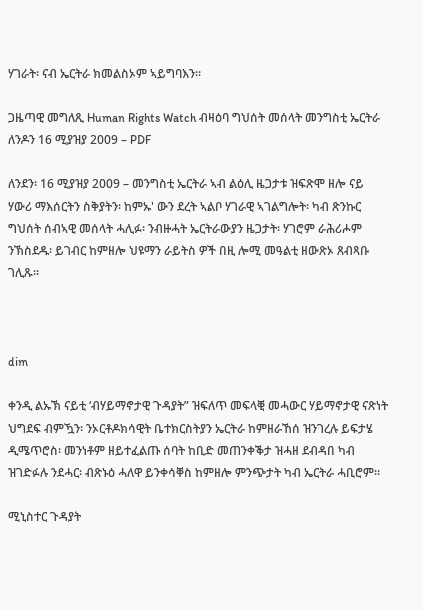ሃገራት፡ ናብ ኤርትራ ክመልስኦም ኣይግባእን።

ጋዜጣዊ መግለጺ Human Rights Watch ብዛዕባ ግህሰት መሰላት መንግስቲ ኤርትራ ለንዶን 16 ሚያዝያ 2009 – PDF

ለንደን፡ 16 ሚያዝያ 2009 – መንግስቲ ኤርትራ ኣብ ልዕሊ ዜጋታቱ ዝፍጽሞ ዘሎ ናይ ሃውሪ ማእሰርትን ስቅያትን፡ ከምኡ' ውን ደረት ኣልቦ ሃገራዊ ኣገልግሎት፡ ካብ ጽንኩር ግህሰት ሰብኣዊ መሰላት ሓሊፉ፡ ንብዙሓት ኤርትራውያን ዜጋታት፡ ሃገሮም ራሕሪሖም ንኽስደዱ፡ ይገብር ከምዘሎ ህዩማን ራይትስ ዎች በዚ ሎሚ መዓልቲ ዘውጽኦ ጸብጻቡ ገሊጹ።



dim

ቀንዲ ልኡኽ ናይቲ ‘ብሃይማኖታዊ ጉዳያት” ዝፍለጥ መፍላቒ መሓውር ሃይማኖታዊ ናጽነት ህግደፍ ብምዃን፡ ንኦርቶዶክሳዊት ቤተክርስትያን ኤርትራ ከምዘራኸሰ ዝንገረሉ ይፍታሄ ዲሜጥሮስ፡ መንነቶም ዘይተፈልጡ ሰባት ከቢድ መጠንቀቕታ ዝሓዘ ደብዳበ ካብ ዝገድፉሉ ንደሓር፡ ብጽኑዕ ሓለዋ ይንቀሳቐስ ከምዘሎ ምንጭታት ካብ ኤርትራ ሓቢሮም።

ሚኒስተር ጉዳያት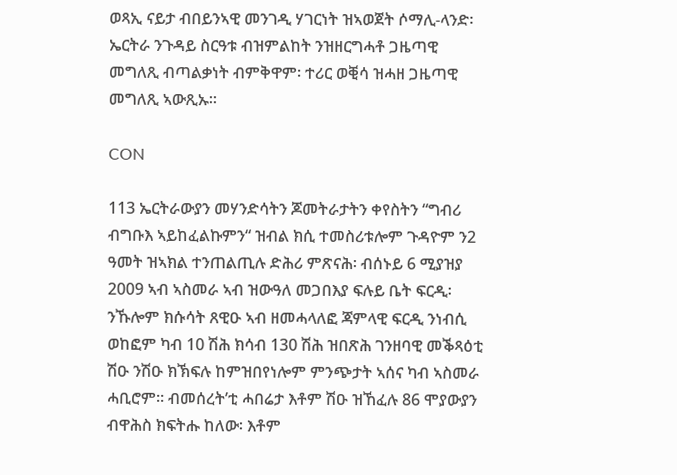ወጻኢ ናይታ ብበይንኣዊ መንገዲ ሃገርነት ዝኣወጀት ሶማሊ-ላንድ፡ ኤርትራ ንጉዳይ ስርዓቱ ብዝምልከት ንዝዘርግሓቶ ጋዜጣዊ መግለጺ ብጣልቃነት ብምቅዋም፡ ተሪር ወቒሳ ዝሓዘ ጋዜጣዊ መግለጺ ኣውጺኡ።

CON

113 ኤርትራውያን መሃንድሳትን ጆመትራታትን ቀየስትን “ግብሪ ብግቡእ ኣይከፈልኩምን“ ዝብል ክሲ ተመስሪቱሎም ጉዳዮም ን2 ዓመት ዝኣክል ተንጠልጢሉ ድሕሪ ምጽናሕ፡ ብሰኑይ 6 ሚያዝያ 2009 ኣብ ኣስመራ ኣብ ዝውዓለ መጋበእያ ፍሉይ ቤት ፍርዲ፡ ንኹሎም ክሱሳት ጸዊዑ ኣብ ዘመሓላለፎ ጃምላዊ ፍርዲ ንነብሲ ወከፎም ካብ 10 ሽሕ ክሳብ 130 ሽሕ ዝበጽሕ ገንዘባዊ መቕጻዕቲ ሽዑ ንሽዑ ክኽፍሉ ከምዝበየነሎም ምንጭታት ኣሰና ካብ ኣስመራ ሓቢሮም። ብመሰረት’ቲ ሓበሬታ እቶም ሽዑ ዝኸፈሉ 86 ሞያውያን ብዋሕስ ክፍትሑ ከለው፡ እቶም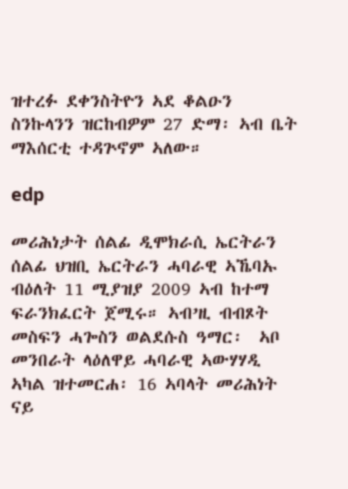ዝተረፉ ደቀንስትዮን ኣደ ቆልዑን ስንኩላንን ዝርከብዎም 27 ድማ፡ ኣብ ቤት ማእሰርቲ ተዳጕኖም ኣለው።

edp

መሪሕነታት ሰልፊ ዲሞክራሲ ኤርትራን ሰልፊ ህዝቢ ኤርትራን ሓባራዊ ኣኼባኡ ብዕለት 11 ሚያዝያ 2009 ኣብ ከተማ ፍራንክፈርት ጀሚሩ። ኣብ’ዚ ብብጾት መስፍን ሓጐስን ወልደሱስ ዓማር፡  ኣቦ መንበራት ላዕለዋይ ሓባራዊ ኣውሃሃዲ ኣካል ዝተመርሐ፡ 16 ኣባላት መሪሕነት ናይ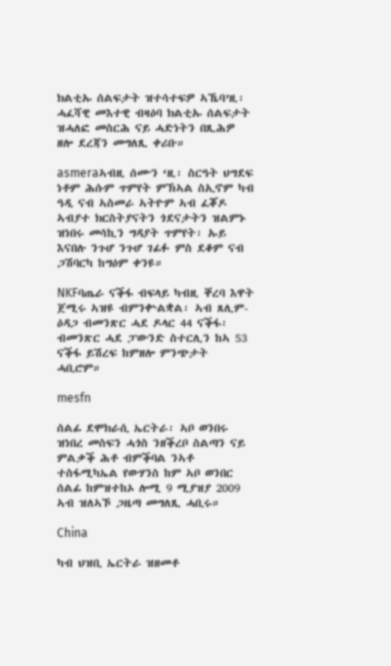ክልቲኡ ሰልፍታት ዝተሳተፍዎ ኣኼባ’ዚ፡ ሓፈሻዊ መእተዊ ብዛዕባ ክልቲኡ ሰልፍታት ዝሓለፎ መስርሕ ናይ ሓድነትን በጺሕዎ ዘሎ ደረጃን መግለጺ ቀሪቡ።

asmeraኣብዚ ሰሙን ‘ዚ፡ ስርዓት ህግደፍ ነቶም ሕሱም ጥምየት ምኽኣል ስኢኖም ካብ ዓዲ ናብ ኣስመራ ኣትዮም ኣብ ፈቖዶ ኣብያተ ክርስትያናትን ጎደናታትን ዝልምኑ ዝነበሩ መሳኪን ግዳያት ጥምየት፡ ኡይ እናበሉ ንጉሆ ንጉሆ ገፊፉ ምስ ደቆም ናብ ጋሽባርካ ከግዕም ቀንዩ።

NKFባጤራ ናቕፋ ብፍላይ ካብዚ ቐረባ እዋት ጀሚሩ ኣዝዩ ብምንቍልቋል፡ ኣብ ጸሊም- ዕዳጋ ብመንጽር ሓደ ዶላር 44 ናቕፋ፡ ብመንጽር ሓደ ፓውንድ ስተርሊን ከኣ 53 ናቕፋ ይሽረፍ ከምዘሎ ምንጭታት ሓቢሮም።

mesfn

ሰልፊ ደሞክራሲ ኤርትራ፡ ኣቦ ወንበሩ ዝነበረ መስፍን ሓጎስ ንዘቕረቦ ስልጣን ናይ ምልቃቕ ሕቶ ብምቕባል ንኣቶ ተስፋሚካኤል የውሃንስ ከም ኣቦ ወንበር ሰልፊ ከምዝተከኦ ሎሚ 9 ሚያዝያ 2009 ኣብ ዝለኣኾ ጋዜጣ መግለጺ ሓቢሩ።

China

ካብ ህዝቢ ኤርትራ ዝዘመቶ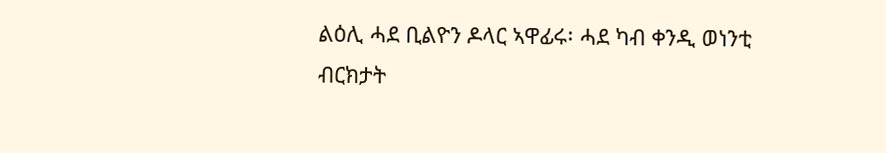ልዕሊ ሓደ ቢልዮን ዶላር ኣዋፊሩ፡ ሓደ ካብ ቀንዲ ወነንቲ ብርክታት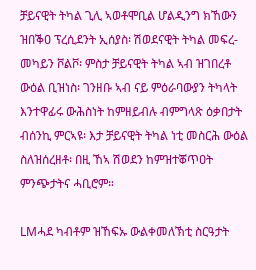ቻይናዊት ትካል ጊሊ ኣወቶሞቢል ሆልዲንግ ክኸውን ዝበቕዐ ፕረሲደንት ኢሰያስ፡ ሽወደናዊት ትካል መፍረ-መካይን ቮልቮ፡ ምስታ ቻይናዊት ትካል ኣብ ዝገበረቶ ውዕል ቢዝነስ፡ ገንዘቡ ኣብ ናይ ምዕራባውያን ትካላት እንተዋፊሩ ውሕስነት ከምዘይብሉ ብምግላጽ ዕቃበታት ብሰንኪ ምርኣዩ፡ እታ ቻይናዊት ትካል ነቲ መስርሕ ውዕል ስለዝሰረዘቶ፡ በዚ ኸኣ ሽወደን ከምዝተቖጥዐት ምንጭታትና ሓቢሮም።

LMሓደ ካብቶም ዝኸፍኡ ውልቀመለኽቲ ስርዓታት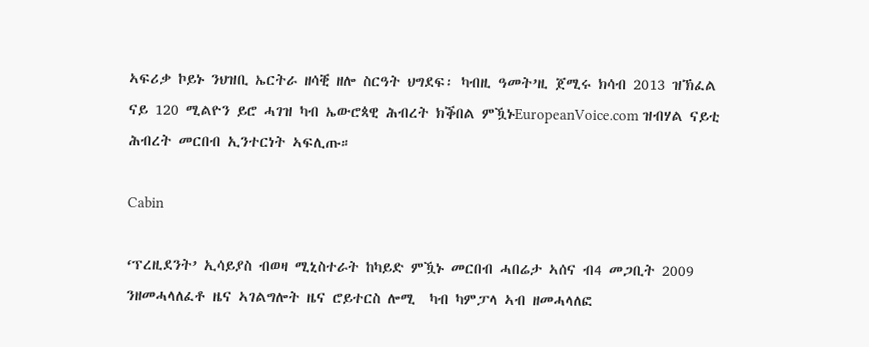ኣፍሪቃ ኮይኑ ንህዝቢ ኤርትራ ዘሳቒ ዘሎ ስርዓት ህግደፍ፡ ካብዚ ዓመት’ዚ ጀሚሩ ክሳብ 2013 ዝኽፈል ናይ 120 ሚልዮን ይሮ ሓገዝ ካብ ኤውሮጳዊ ሕብረት ክቕበል ምዃኑEuropeanVoice.com ዝብሃል ናይቲ ሕብረት መርበብ ኢንተርነት ኣፍሊጡ።

Cabin

‘ፕረዚደንት’ ኢሳይያስ ብወዛ ሚኒስተራት ከካይድ ምዃኑ መርበብ ሓበሬታ ኣሰና ብ4 መጋቢት 2009 ንዘመሓላለፈቶ ዜና ኣገልግሎት ዜና ሮይተርስ ሎሚ  ካብ ካምፓላ ኣብ ዘመሓላለፎ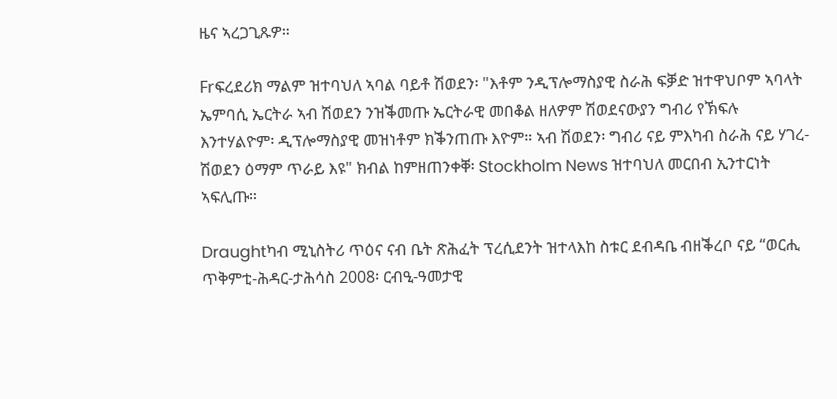ዜና ኣረጋጊጹዎ።

Frፍረደሪክ ማልም ዝተባህለ ኣባል ባይቶ ሽወደን፡ "እቶም ንዲፕሎማስያዊ ስራሕ ፍቓድ ዝተዋህቦም ኣባላት ኤምባሲ ኤርትራ ኣብ ሽወደን ንዝቕመጡ ኤርትራዊ መበቆል ዘለዎም ሽወደናውያን ግብሪ የኽፍሉ እንተሃልዮም፡ ዲፕሎማስያዊ መዝነቶም ክቕንጠጡ እዮም። ኣብ ሽወደን፡ ግብሪ ናይ ምእካብ ስራሕ ናይ ሃገረ-ሽወደን ዕማም ጥራይ እዩ" ክብል ከምዘጠንቀቐ፡ Stockholm News ዝተባህለ መርበብ ኢንተርነት ኣፍሊጡ።

Draughtካብ ሚኒስትሪ ጥዕና ናብ ቤት ጽሕፈት ፕረሲደንት ዝተላእከ ስቱር ደብዳቤ ብዘቕረቦ ናይ “ወርሒ ጥቅምቲ-ሕዳር-ታሕሳስ 2008፡ ርብዒ-ዓመታዊ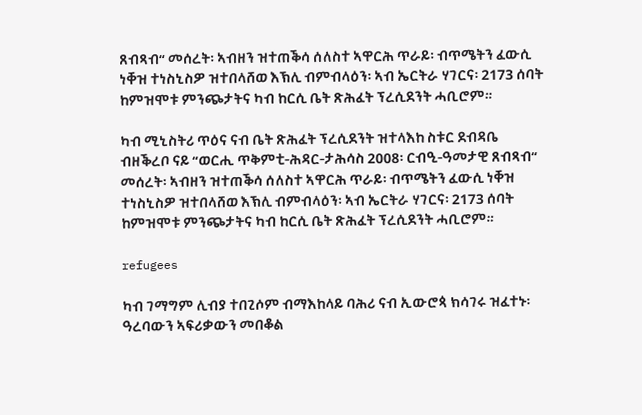ጸብጻብ“ መሰረት፡ ኣብዘን ዝተጠቕሳ ሰለስተ ኣዋርሕ ጥራይ፡ ብጥሜትን ፈውሲ ነቐዝ ተነስኒስዎ ዝተበላሸወ እኽሊ ብምብላዕን፡ ኣብ ኤርትራ ሃገርና፡ 2173 ሰባት ከምዝሞቱ ምንጭታትና ካብ ከርሲ ቤት ጽሕፈት ፕረሲደንት ሓቢሮም።

ካብ ሚኒስትሪ ጥዕና ናብ ቤት ጽሕፈት ፕረሲደንት ዝተላእከ ስቱር ደብዳቤ ብዘቕረቦ ናይ “ወርሒ ጥቅምቲ-ሕዳር-ታሕሳስ 2008፡ ርብዒ-ዓመታዊ ጸብጻብ“ መሰረት፡ ኣብዘን ዝተጠቕሳ ሰለስተ ኣዋርሕ ጥራይ፡ ብጥሜትን ፈውሲ ነቐዝ ተነስኒስዎ ዝተበላሸወ እኽሊ ብምብላዕን፡ ኣብ ኤርትራ ሃገርና፡ 2173 ሰባት ከምዝሞቱ ምንጭታትና ካብ ከርሲ ቤት ጽሕፈት ፕረሲደንት ሓቢሮም።

refugees

ካብ ገማግም ሊብያ ተበጊሶም ብማእከላይ ባሕሪ ናብ ኢውሮጳ ክሳገሩ ዝፈተኑ፡ ዓረባውን ኣፍሪቃውን መበቆል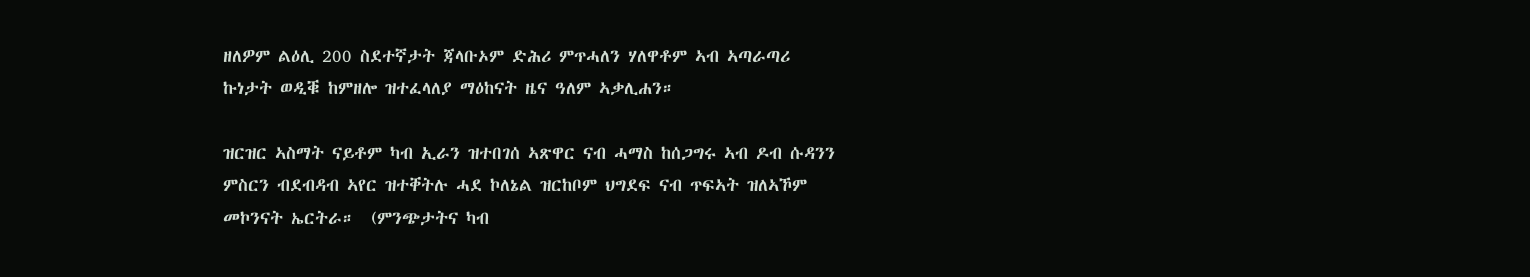ዘለዎም ልዕሊ 200 ስደተኛታት ጃላቡኦም ድሕሪ ምጥሓለን ሃለዋቶም ኣብ ኣጣራጣሪ ኩነታት ወዲቑ ከምዘሎ ዝተፈላለያ ማዕከናት ዜና ዓለም ኣቃሊሐን።

ዝርዝር ኣስማት ናይቶም ካብ ኢራን ዝተበገሰ ኣጽዋር ናብ ሓማስ ከሰጋግሩ ኣብ ዶብ ሱዳንን ምስርን ብደብዳብ ኣየር ዝተቐትሉ ሓደ ኮለኔል ዝርከቦም ህግደፍ ናብ ጥፍኣት ዝለኣኾም መኮንናት ኤርትራ።  (ምንጭታትና ካብ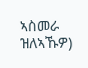ኣስመራ ዝለኣኹዎ)